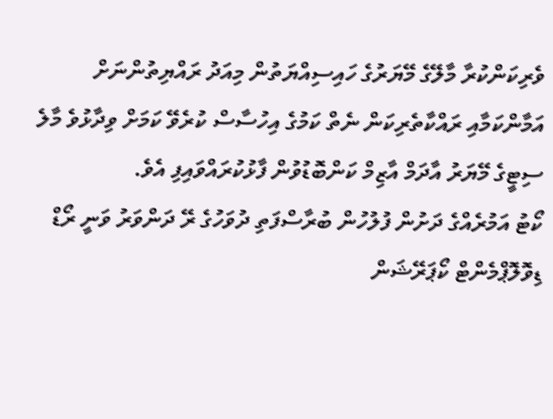ވެރިކަންކުރާ މާލޭގެ މޭޔަރުގެ ހައިސިއްޔަތުން މިއަދު ރައްޔިތުންނަށް އަމާންކަމާއި ރައްކާތެރިކަން ނެތް ކަމުގެ އިހުސާސް ކުރެވޭ ކަމަށް ވިދާޅުވެ މާލެ ސިޓީގެ މޭޔަރު އާދަމް އާޒިމް ކަންބޮޑުވުން ފާޅުކުރައްވައިފި އެވެ.
ކޯޓު އަމުރެއްގެ ދަށުން ފުލުހުން ބުރާސްފަތި ދުވަހުގެ ރޭ ދަންވަރު ވަނީ ރޯޑް ޑިވޮލޮޕްމެންޓް ކޯޕަރޭޝަން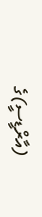(އާރްޑީސީ)ގެ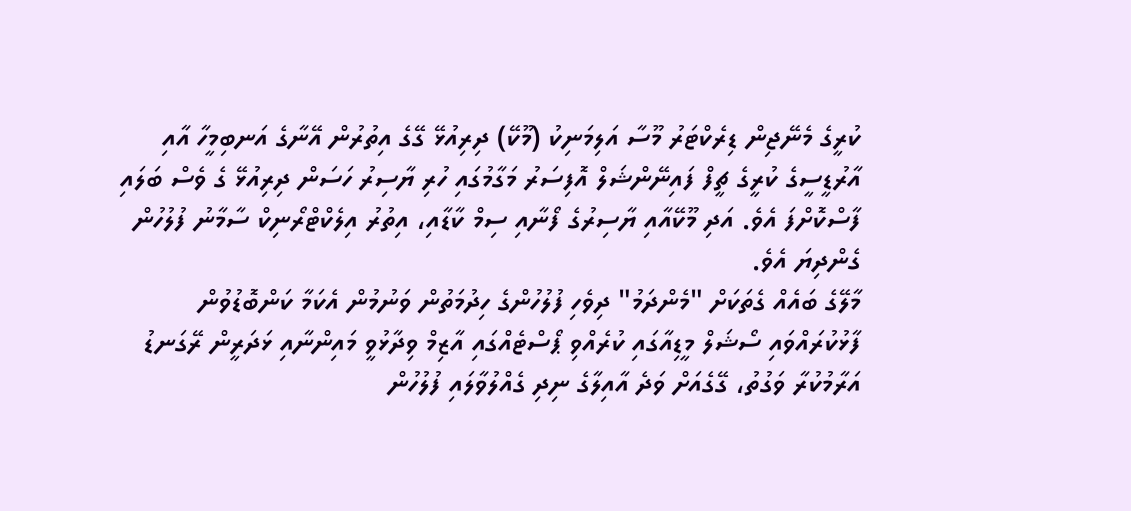ކުރީގެ މެނޭޖިން ޑިރެކްޓަރު މޫސާ އަލިމަނިކު (މޫކޭ) ދިރިއުޅޭ ގޭގެ އިތުރުން އޭނާގެ އަނބިމީހާ އާއި އާރުޑީސީގެ ކުރީގެ ޗީފް ފައިނޭންޝަލް އޮފިސަރު މަގާމުގައި ހުރި ޔާސިރު ހަސަން ދިރިއުޅޭ ގެ ވެސް ބަލައި ފާސްކޮށްފަ އެވެ. އަދި މޫކޭއާއި ޔާސިރުގެ ފޯނާއި ސިމް ކާޑާއި، އިތުރު އިލެކްޓްރޯނިކް ސާމާނު ފުލުހުން ގެންދިޔަ އެވެ.
މާލޭގެ ބައެއް ގެތަކަށް "މެންދަމު" ދިވެހި ފުލުހުންގެ ހިދުމަތުން ވަނުމުން އެކަމާ ކަންބޮޑުވުން ފާޅުކުރައްވައި ސޯޝަލް މީޑިއާގައި ކުރެއްވި ޕޯސްޓެއްގައި އާޒިމް ވިދާޅުވީ މައިންނާއި ޅަދަރީން ރޭގަނޑު އަރާމުކުރާ ވަގުތު، ގޭގެއަށް ވަދެ އާއިލާގެ ނިދި ގެއްލުވާލައި ފުލުހުން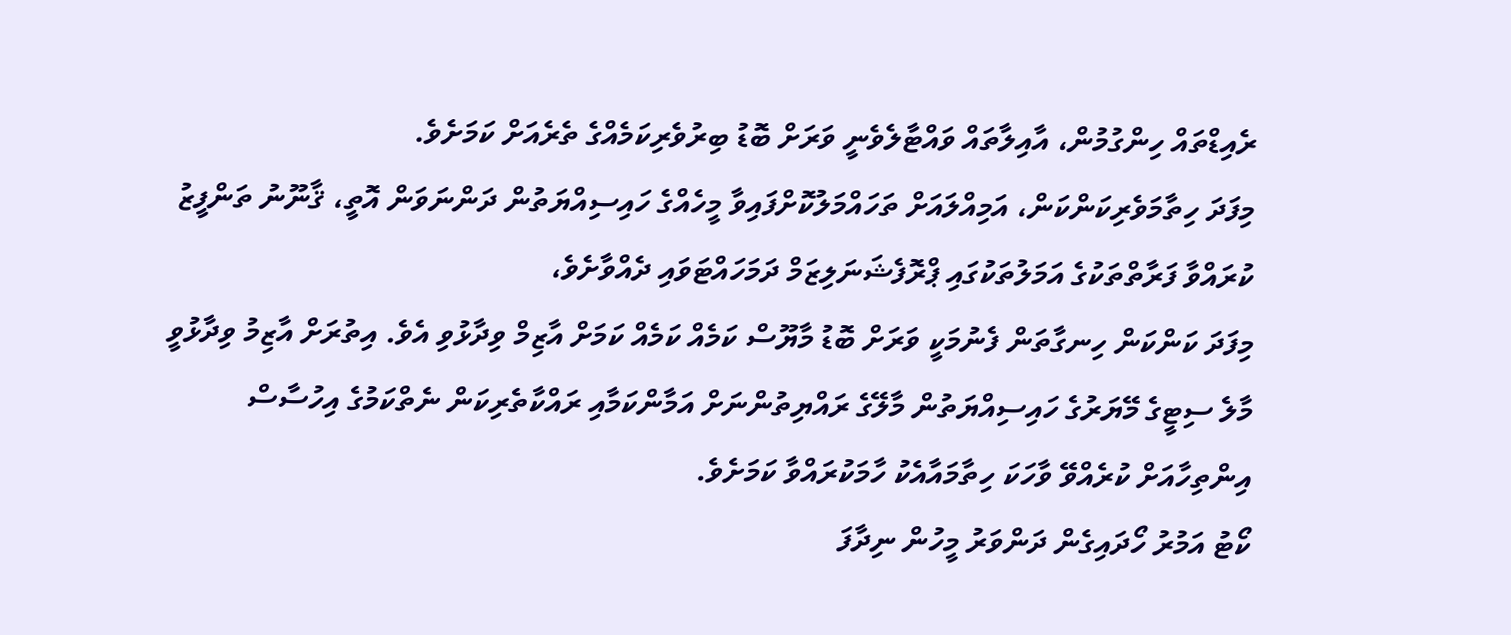ރެއިޑްތައް ހިންގުމުން، އާއިލާތައް ވައްޓާލެވެނީ ވަރަށް ބޮޑު ބިރުވެރިކަމެއްގެ ތެރެއަށް ކަމަށެވެ.
މިފަދަ ހިތާމަވެރިކަންކަން، އަމިއްލައަށް ތަހައްމަލުކޮށްފައިވާ މީހެއްގެ ހައިސިއްޔަތުން ދަންނަވަން އޮތީ، ޤާނޫނު ތަންފީޒު ކުރައްވާ ފަރާތްތަކުގެ އަމަލުތަކުގައި ޕްރޮފެޝަނަލިޒަމް ދަމަހައްޓަވައި ދެއްވާށެވެ،
މިފަދަ ކަންކަން ހިނގާތަން ފެނުމަކީ ވަރަށް ބޮޑު މާޔޫސް ކަމެއް ކަމެއް ކަމަށް އާޒިމް ވިދާޅުވި އެވެ. އިތުރަށް އާޒިމު ވިދާޅުވީ މާލެ ސިޓީގެ މޭޔަރުގެ ހައިސިއްޔަތުން މާލޭގެ ރައްޔިތުންނަށް އަމާންކަމާއި ރައްކާތެރިކަން ނެތްކަމުގެ އިހުސާސް އިންތިހާއަށް ކުރެއްވޭ ވާހަކަ ހިތާމައާއެކު ހާމަކުރައްވާ ކަމަށެވެ.
ކޯޓު އަމުރު ހޯދައިގެން ދަންވަރު މީހުން ނިދާފަ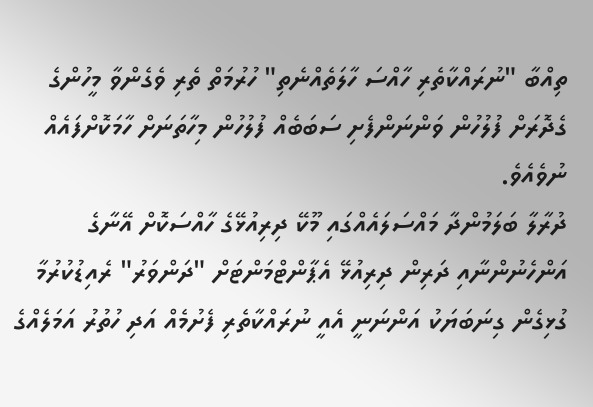ތިއްބާ "ނުރައްކާތެރި ހާއްސަ ހާލަތެއްނެތި" ހުރުމަތް ތެރި ވެގެންވާ މީހުންގެ ގެދޮރަށް ފުލުހުން ވަންނަންފެށި ސަބަބެއް ފުލުހުން މިހާތަނަށް ހާމަކޮށްފައެއް ނުވެއެވެ.
ދުރާލާ ބަލަމުންދާ މައްސަލައެއްގައި މޫކޭ ދިރިއުޅޭގެ ހާއްސަކޮށް އޭނާގެ އަންހެނުންނާއި ދަރިން ދިރިއުޅޭ އެޕާންޓްމަންޓަށް "ދަންވަރު" ރެއިޑުކުރުމާ ގުޅިގެން ގިނަބަޔަކު އަންނަނީ އެއީ ނުރައްކާތެރި ފެށުމެއް އަދި ހުތުރު އަމަލެއްގެ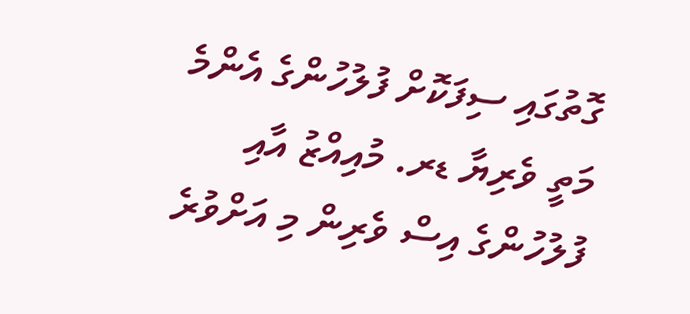ގޮތުގައި ސިފަކޮށް ފުލުހުންގެ އެންމެ މަތީ ވެރިޔާ ޑރ. މުއިއްޒު އާއި ފުލުހުންގެ އިސް ވެރިން މި އަށްވުރެ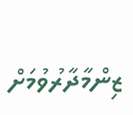ޒިންމާދާރުވުމަށް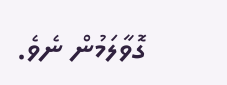ގޮވާލަމުން ނެވެ.